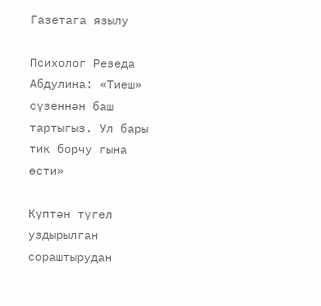Газетага язылу

Психолог Резеда Абдулина: «Тиеш» сүзеннән баш тартыгыз. Ул бары тик борчу гына өсти»

Күптән түгел уздырылган сораштырудан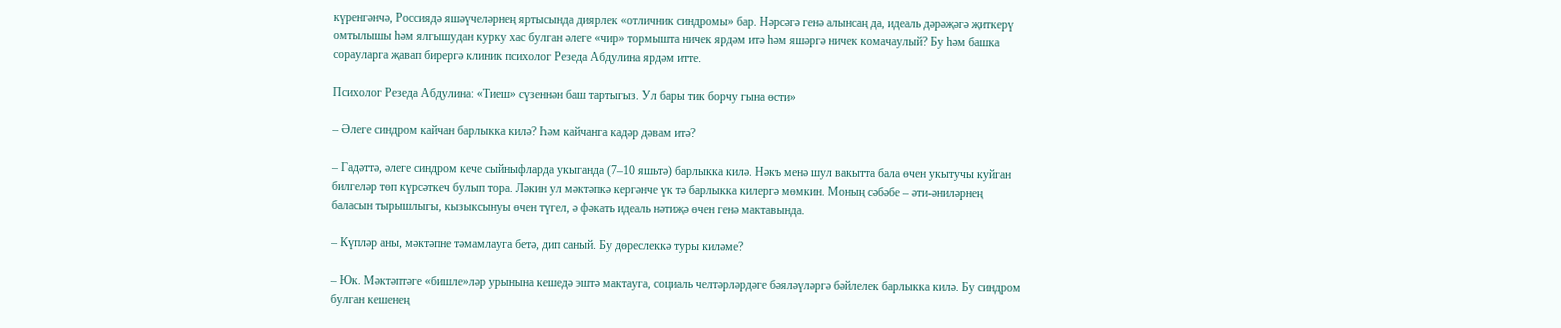күренгәнчә, Россиядә яшәүчеләрнең яртысында диярлек «отличник синдромы» бар. Нәрсәгә генә алынсаң да, идеаль дәрәҗәгә җиткерү омтылышы һәм ялгышудан курку хас булган әлеге «чир» тормышта ничек ярдәм итә һәм яшәргә ничек комачаулый? Бу һәм башка сорауларга җавап бирергә клиник психолог Резеда Абдулина ярдәм итте.

Психолог Резеда Абдулина: «Тиеш» сүзеннән баш тартыгыз. Ул бары тик борчу гына өсти»

– Әлеге синдром кайчан барлыкка килә? Һәм кайчанга кадәр дәвам итә?

– Гадәттә, әлеге синдром кече сыйныфларда укыганда (7–10 яшьтә) барлыкка килә. Нәкъ менә шул вакытта бала өчен укытучы куйган билгеләр төп күрсәткеч булып тора. Ләкин ул мәктәпкә кергәнче үк тә барлыкка килергә мөмкин. Моның сәбәбе – әти-әниләрнең баласын тырышлыгы, кызыксынуы өчен түгел, ә фәкать идеаль нәтиҗә өчен генә мактавында.

– Күпләр аны, мәктәпне тәмамлауга бетә, дип саный. Бу дөреслеккә туры киләме?

– Юк. Мәктәптәге «бишле»ләр урынына кешедә эштә мактауга, социаль челтәрләрдәге бәяләүләргә бәйлелек барлыкка килә. Бу синдром булган кешенең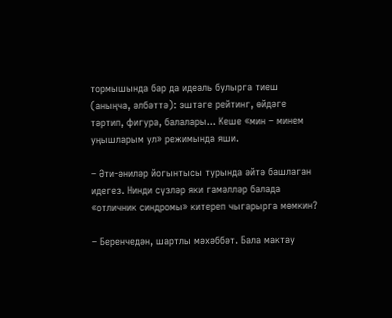тормышында бар да идеаль булырга тиеш (аныңча, әлбәттә): эштәге рейтинг, өйдәге тәртип, фигура, балалары... Кеше «мин – минем уңышларым ул» режимында яши.

– Әти-әниләр йогынтысы турында әйтә башлаган идегез. Нинди сүзләр яки гамәлләр балада «отличник синдромы» китереп чыгарырга мөмкин?

– Беренчедән, шартлы мәхәббәт. Бала мактау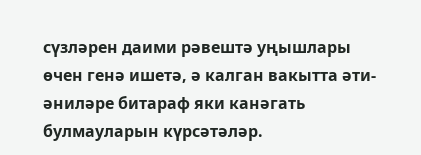сүзләрен даими рәвештә уңышлары өчен генә ишетә, ә калган вакытта әти-әниләре битараф яки канәгать булмауларын күрсәтәләр.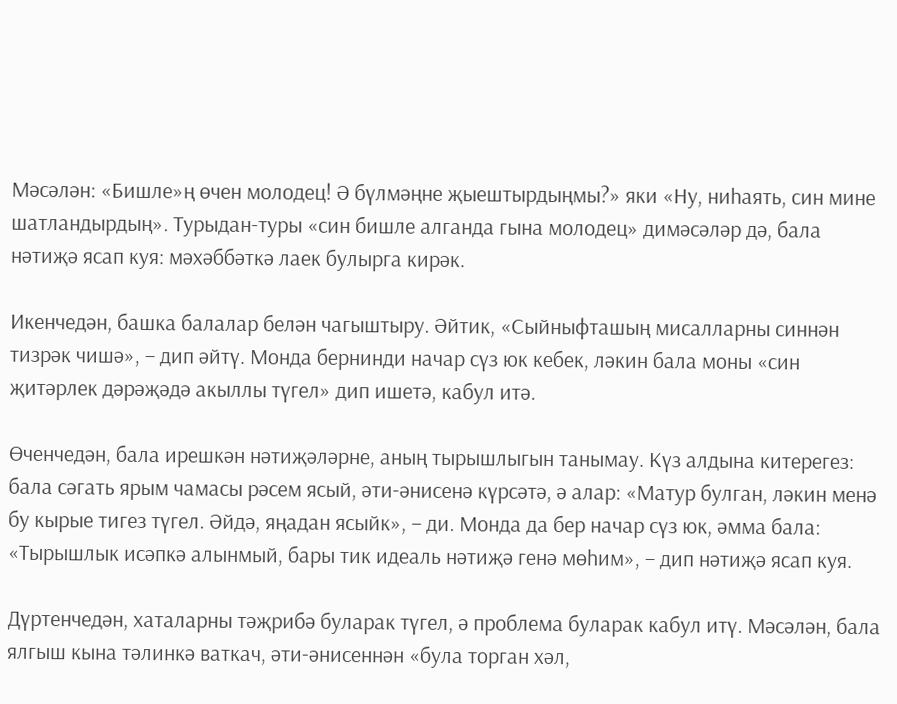Мәсәлән: «Бишле»ң өчен молодец! Ә бүлмәңне җыештырдыңмы?» яки «Ну, ниһаять, син мине шатландырдың». Турыдан-туры «син бишле алганда гына молодец» димәсәләр дә, бала нәтиҗә ясап куя: мәхәббәткә лаек булырга кирәк.

Икенчедән, башка балалар белән чагыштыру. Әйтик, «Сыйныфташың мисалларны синнән тизрәк чишә», – дип әйтү. Монда бернинди начар сүз юк кебек, ләкин бала моны «син җитәрлек дәрәҗәдә акыллы түгел» дип ишетә, кабул итә.

Өченчедән, бала ирешкән нәтиҗәләрне, аның тырышлыгын танымау. Күз алдына китерегез: бала сәгать ярым чамасы рәсем ясый, әти-әнисенә күрсәтә, ә алар: «Матур булган, ләкин менә бу кырые тигез түгел. Әйдә, яңадан ясыйк», – ди. Монда да бер начар сүз юк, әмма бала: «Тырышлык исәпкә алынмый, бары тик идеаль нәтиҗә генә мөһим», – дип нәтиҗә ясап куя.

Дүртенчедән, хаталарны тәҗрибә буларак түгел, ә проблема буларак кабул итү. Мәсәлән, бала ялгыш кына тәлинкә ваткач, әти-әнисеннән «була торган хәл,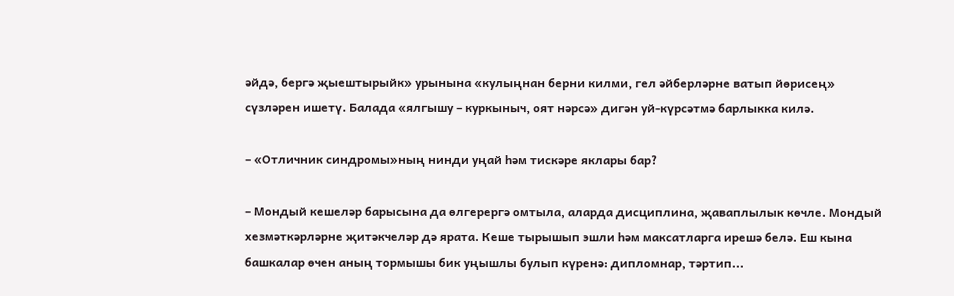әйдә, бергә җыештырыйк» урынына «кулыңнан берни килми, гел әйберләрне ватып йөрисең» сүзләрен ишетү. Балада «ялгышу – куркыныч, оят нәрсә» дигән уй-күрсәтмә барлыкка килә.

– «Отличник синдромы»ның нинди уңай һәм тискәре яклары бар?

– Мондый кешеләр барысына да өлгерергә омтыла, аларда дисциплина, җаваплылык көчле. Мондый хезмәткәрләрне җитәкчеләр дә ярата. Кеше тырышып эшли һәм максатларга ирешә белә. Еш кына башкалар өчен аның тормышы бик уңышлы булып күренә: дипломнар, тәртип...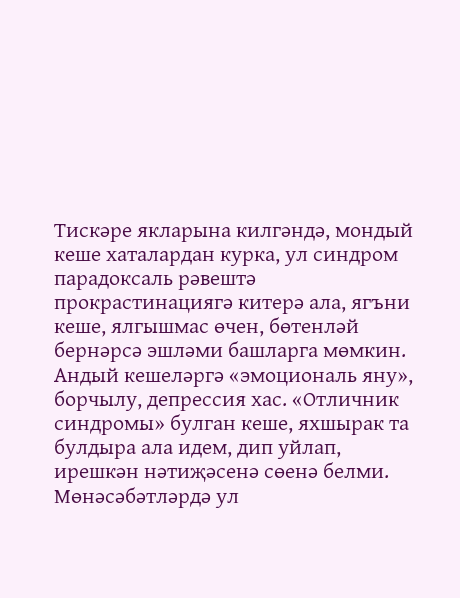Тискәре якларына килгәндә, мондый кеше хаталардан курка, ул синдром парадоксаль рәвештә прокрастинациягә китерә ала, ягъни кеше, ялгышмас өчен, бөтенләй бернәрсә эшләми башларга мөмкин. Андый кешеләргә «эмоциональ яну», борчылу, депрессия хас. «Отличник синдромы» булган кеше, яхшырак та булдыра ала идем, дип уйлап, ирешкән нәтиҗәсенә сөенә белми. Мөнәсәбәтләрдә ул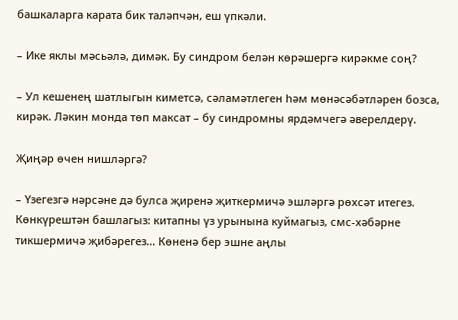башкаларга карата бик таләпчән, еш үпкәли.

– Ике яклы мәсьәлә, димәк. Бу синдром белән көрәшергә кирәкме соң?

– Ул кешенең шатлыгын киметсә, сәламәтлеген һәм мөнәсәбәтләрен бозса, кирәк. Ләкин монда төп максат – бу синдромны ярдәмчегә әверелдерү.

Җиңәр өчен нишләргә?

– Үзегезгә нәрсәне дә булса җиренә җиткермичә эшләргә рөхсәт итегез. Көнкүрештән башлагыз: китапны үз урынына куймагыз, смс-хәбәрне тикшермичә җибәрегез... Көненә бер эшне аңлы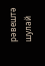рәвештә шулай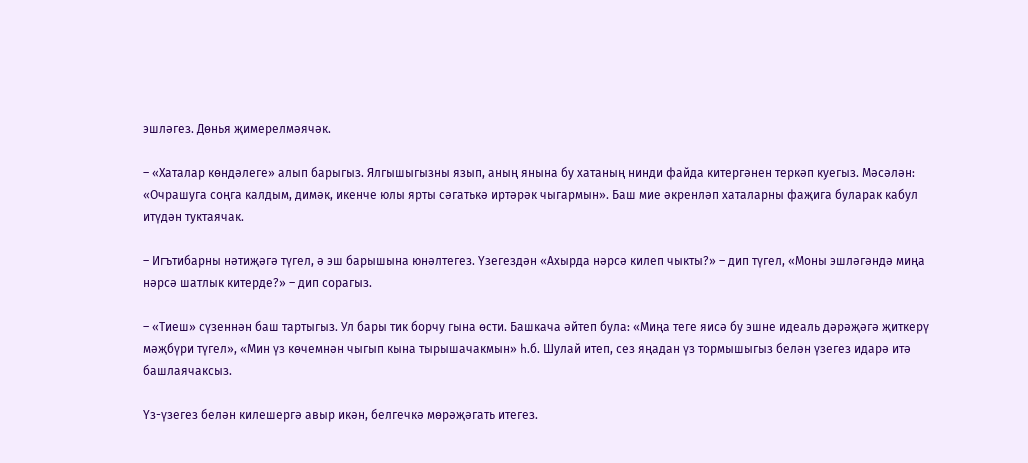эшләгез. Дөнья җимерелмәячәк.

– «Хаталар көндәлеге» алып барыгыз. Ялгышыгызны язып, аның янына бу хатаның нинди файда китергәнен теркәп куегыз. Мәсәлән: «Очрашуга соңга калдым, димәк, икенче юлы ярты сәгатькә иртәрәк чыгармын». Баш мие әкренләп хаталарны фаҗига буларак кабул итүдән туктаячак.

– Игътибарны нәтиҗәгә түгел, ә эш барышына юнәлтегез. Үзегездән «Ахырда нәрсә килеп чыкты?» – дип түгел, «Моны эшләгәндә миңа нәрсә шатлык китерде?» – дип сорагыз.

– «Тиеш» сүзеннән баш тартыгыз. Ул бары тик борчу гына өсти. Башкача әйтеп була: «Миңа теге яисә бу эшне идеаль дәрәҗәгә җиткерү мәҗбүри түгел», «Мин үз көчемнән чыгып кына тырышачакмын» һ.б. Шулай итеп, сез яңадан үз тормышыгыз белән үзегез идарә итә башлаячаксыз.

Үз-үзегез белән килешергә авыр икән, белгечкә мөрәҗәгать итегез.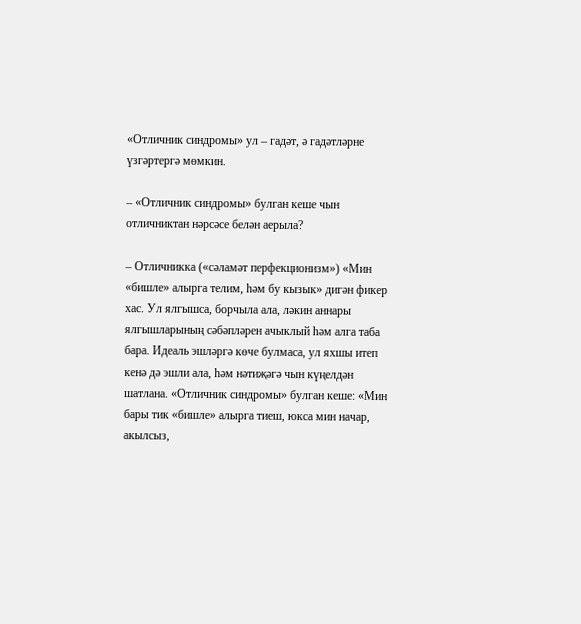«Отличник синдромы» ул – гадәт, ә гадәтләрне үзгәртергә мөмкин.

– «Отличник синдромы» булган кеше чын отличниктан нәрсәсе белән аерыла?

– Отличникка («сәламәт перфекционизм») «Мин «бишле» алырга телим, һәм бу кызык» дигән фикер хас. Ул ялгышса, борчыла ала, ләкин аннары ялгышларының сәбәпләрен ачыклый һәм алга таба бара. Идеаль эшләргә көче булмаса, ул яхшы итеп кенә дә эшли ала, һәм нәтиҗәгә чын күңелдән шатлана. «Отличник синдромы» булган кеше: «Мин бары тик «бишле» алырга тиеш, юкса мин начар, акылсыз,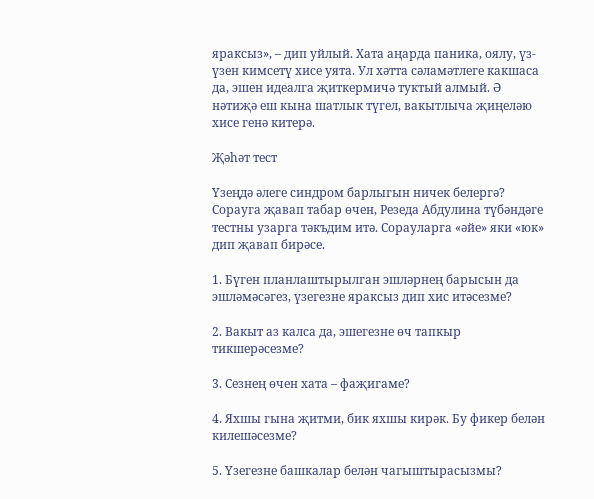яраксыз», – дип уйлый. Хата аңарда паника, оялу, үз-үзен кимсетү хисе уята. Ул хәтта сәламәтлеге какшаса да, эшен идеалга җиткермичә туктый алмый. Ә нәтиҗә еш кына шатлык түгел, вакытлыча җиңеләю хисе генә китерә.

Җәһәт тест

Үзеңдә әлеге синдром барлыгын ничек белергә? Сорауга җавап табар өчен, Резеда Абдулина түбәндәге тестны узарга тәкъдим итә. Сорауларга «әйе» яки «юк» дип җавап бирәсе.

1. Бүген планлаштырылган эшләрнең барысын да эшләмәсәгез, үзегезне яраксыз дип хис итәсезме?

2. Вакыт аз калса да, эшегезне өч тапкыр тикшерәсезме?

3. Сезнең өчен хата – фаҗигаме?

4. Яхшы гына җитми, бик яхшы кирәк. Бу фикер белән килешәсезме?

5. Үзегезне башкалар белән чагыштырасызмы?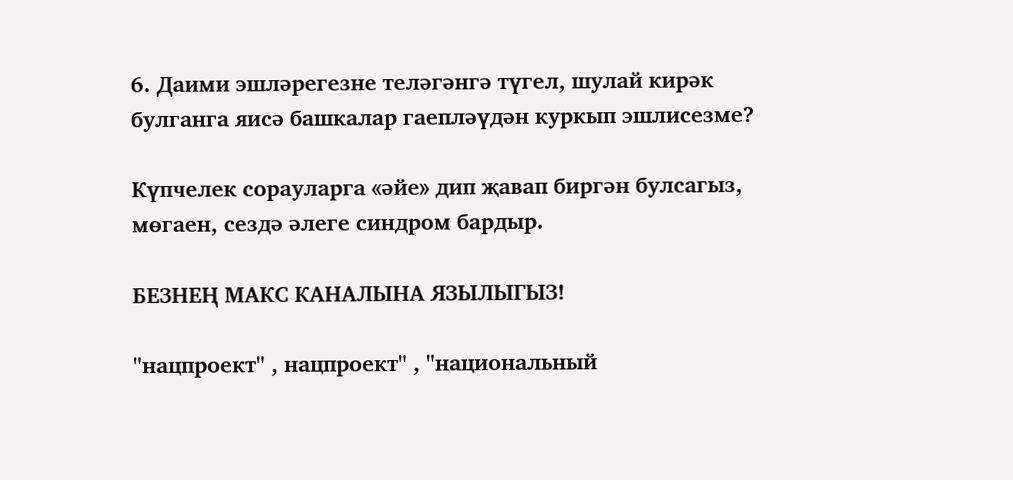6. Даими эшләрегезне теләгәнгә түгел, шулай кирәк булганга яисә башкалар гаепләүдән куркып эшлисезме?

Күпчелек сорауларга «әйе» дип җавап биргән булсагыз, мөгаен, сездә әлеге синдром бардыр.

БЕЗНЕҢ МАКС КАНАЛЫНА ЯЗЫЛЫГЫЗ!

"нацпроект" , нацпроект" , "национальный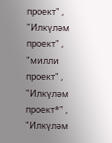проект" , "Илкүләм проект" , "милли проект" , "Илкүләм проект*" , "Илкүләм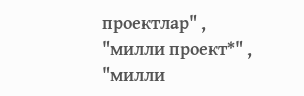проектлар" , "милли проект*" , "милли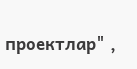проектлар" ,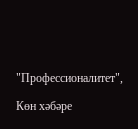"Профессионалитет",

Көн хәбәре